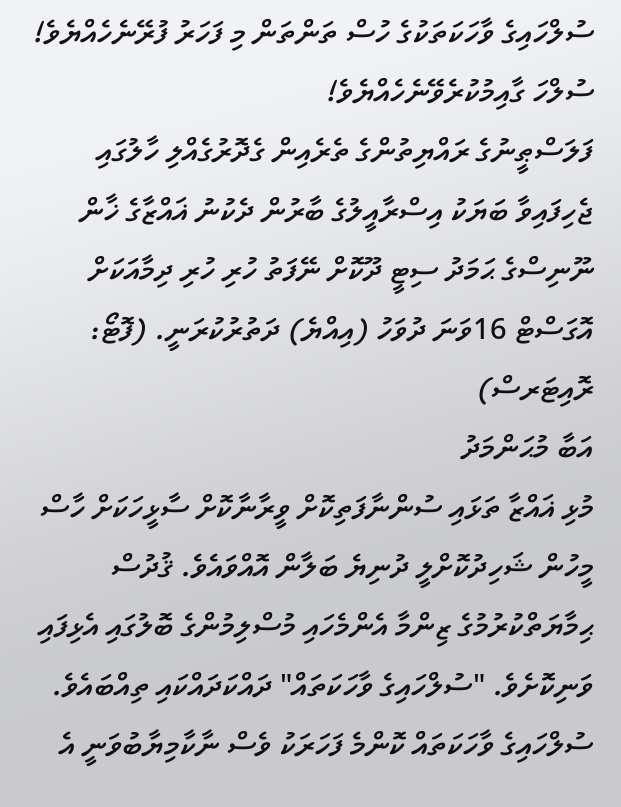ސުލްހައިގެ ވާހަކަތަކުގެ ހުސް ތަންތަން މި ފަހަރު ފުރޭނެހެއްޔެވެ! ސުލްހަ ގާއިމުކުރެވޭނެހެއްޔެވެ!
ފަލަސްޠީނުގެ ރައްޔިތުންގެ ތެރެއިން ގެދޮރުގެއްލި ހާލުގައި ޖެހިފައިވާ ބަޔަކު އިސްރާއީލުގެ ބާރުން ދެކުނު ޣައްޒާގެ ޚާން ނޫނިސްގެ ޙަމަދު ސިޓީ ދޫކޮށް ނޭފަތު ހުރި ހުރި ދިމާއަކަށް އޮގަސްޓް 16ވަނަ ދުވަހު (އިއްޔެ) ދަތުރުކުރަނީ. (ފޮޓޯ: ރޮއިޓަރސް)
އަބާ މުޙަންމަދު
މުޅި ޣައްޒާ ތަޅައި ސުންނާފަތިކޮށް ވީރާނާކޮށް ސާޅީހަކަށް ހާސް މީހުން ޝަހިދުކޮށްލީ ދުނިޔެ ބަލާން އޮއްވައެވެ. ޤުދުސް ޙިމާޔަތްކުރުމުގެ ޒިންމާ އެންމެހައި މުސްލިމުންގެ ބޮލުގައި އެޅިފައި ވަނިކޮށެވެ. "ސުލްހައިގެ ވާހަކަތައް" ދައްކަދައްކައި ތިއްބައެވެ. ސުލްހައިގެ ވާހަކަތައް ކޮންމެ ފަހަރަކު ވެސް ނާކާމިޔާބުވަނީ އެ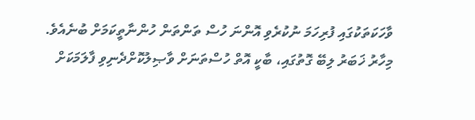ވާހަކަތަކުގައި ފުރިހަމަ ނުކުރެވި އޮންނަ ހުސް ތަންތަން ހުންނާތީކަމަށް ބުނެއެވެ.
މިހާރު ޚަބަރު ލިބޭ ގޮތުގައި، ބާކީ އޮތް ހުސްތަނަށް ވާޞިލުކޮށްދެނިވި ފާލަމަކަށް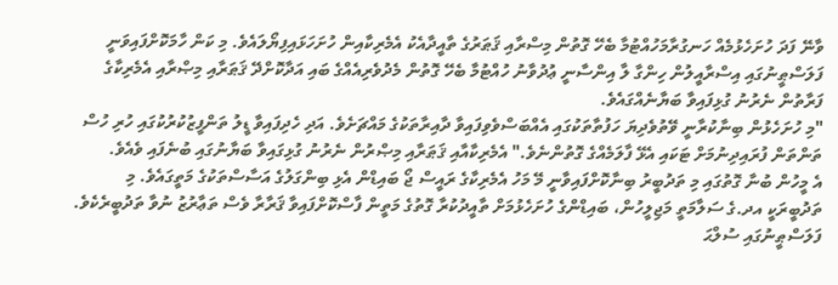ވާނޭ ފަދަ ހުށަހެޅުމެއް ހަނގުރާމަހުއްޓުމާ ބެހޭ ގޮތުން މިސްރާއި ޤަޠަރުގެ ތާއީދާއެކު އެމެރިކާއިން ހުށަހަޅައިފިޔޯލައެވެ. މި ކަން ހާމަކޮށްފައިވަނީ ފަލަސްޠީނުގައި އިސްރާއީލުން ހިންގާ ލާ އިންސާނީ ޢުދުވާނު ހުއްޓުމާ ބެހޭ ގޮތުން މެދުވެރިއެއްގެ ބައި އަދާކޮށްދޭ ޤަޠަރާއި މިޞްރާއި އެމެރިކާގެ ފަރާތުން ނެރުނު ގުޅިފައިވާ ބަޔާނެއްގައެވެ.
"މި ހުށަހެޅުން ބިނާކުރާނީ ވޭތުވެދިޔަ ހަފުތާތަކުގައި އެއްބަސްވެވިފައިވާ ދާއިރާތަކުގެ މައްޗަށެވެ. އަދި ހެދިފައިވާ ޑީލު ތަންފީޒުކުރުކުގައި ހުރި ހުސް ތަންތަން ފުރައިދިނުމަށް ޓަކައި އެޅޭ ފާލަމެއްގެ ގޮތުންނެވެ." އެމެރިކާއާއި ޤަޠަރާއި މިޞްރުން ނެރުނު ގުޅިގައިވާ ބަޔާނުގައި ބުނެފައި ވެއެވެ.
އެ މީހުން ބުނާ ގޮތުގައި މި ތަދުބީރު ބިނާކޮށްފައިވާނީ މޭ މަހު އެމެރިކާގެ ރައީސް ޖޯ ބައިޑްން އެޅި ބިންގަލުގެ އަސާސްތަކުގެ މަތީގައެވެ. މި ތަދުބީރަކީ އދ.ގެ ސަލާމަތީ މަޖިލީހުން، ބައިޑްންގެ ހުށަހެޅުމަށް ތާއީދުކުރާ ގޮތުގެ މަތީން ފާސްކޮށްފައިވާ ޤަރާރާ ވެސް ތަޢާރުޒު ނުވާ ތަދުބީރެކެވެ.
ފަލަސްޠީނުގައި ސުލްޙަ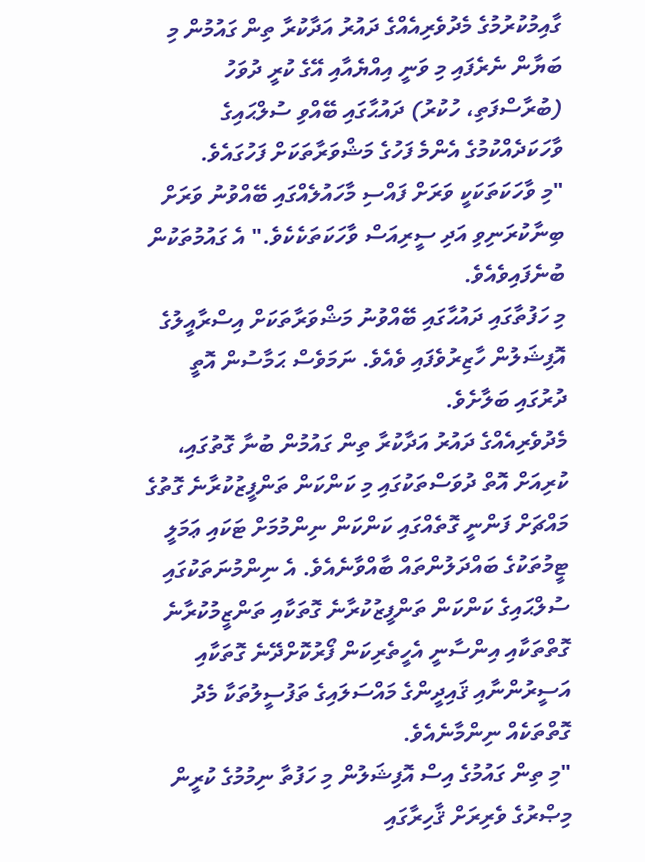ގާއިމުކުރުމުގެ މެދުވެރިއެއްގެ ދައުރު އަދާކުރާ ތިން ގައުމުން މި ބަޔާން ނެރެފައި މި ވަނީ އިއްޔެއާއި އޭގެ ކުރީ ދުވަހު (ބުރާސްފަތި، ހުކުރު) ދައުޙާގައި ބޭއްވި ސުލްޙައިގެ ވާހަކަދެއްކުމުގެ އެންމެ ފަހުގެ މަޝްވަރާތަކަށް ފަހުގައެވެ.
"މި ވާހަކަތަކަކީ ވަރަށް ފައްސި މާހައުލެއްގައި ބޭއްވުނު ވަރަށް ބިނާކުރަނިވި އަދި ސީރިއަސް ވާހަކަތަކެކެވެ." އެ ގައުމުތަކުން ބުނެފައިވެއެވެ.
މި ހަފުތާގައި ދައުޙާގައި ބޭއްވުނު މަޝްވަރާތަކަށް އިސްރާއީލުގެ އޮފިޝަލުން ހާޒިރުވެފައި ވެއެވެ. ނަމަވެސް ޙަމާސުން އޮތީ ދުރުގައި ބަލާށެވެ.
މެދުވެރިއެއްގެ ދައުރު އަދާކުރާ ތިން ގައުމުން ބުނާ ގޮތުގައި، ކުރިއަށް އޮތް ދުވަސްތަކުގައި މި ކަންކަން ތަންފީޒުކުރާނެ ގޮތުގެ މައްޗަށް ފަންނީ ގޮތެއްގައި ކަންކަން ނިންމުމަށް ޓަކައި ޢަމަލީ ޓީމުތަކުގެ ބައްދަލުންތައް ބާއްވާނެއެވެ. އެ ނިންމުނަތަކުގައި ސުލްޙައިގެ ކަންކަން ތަންފީޒުކުރާނެ ގޮތަކާއި ތަންޒީމުކުރާނެ ގޮތްތަކާއި އިންސާނީ އެހީތެރިކަން ފޯރުކޮށްދޭނެ ގޮތަކާއި އަސީރުންނާއި ޤައިދީންގެ މައްސަލައިގެ ތަފުސީލުތަކާ މެދު ގޮތްތަކެއް ނިންމާނެއެވެ.
"މި ތިން ގައުމުގެ އިސް އޮފިޝަލުން މި ހަފުތާ ނިމުމުގެ ކުރީން މިޞްރުގެ ވެރިރަށް ޤާހިރާގައި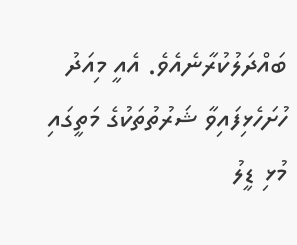ބައްދަލުކުރާނެއެވެ. އެއީ މިއަދު ހުށަހެޅިފައިވާ ޝަރުތުތަކުގެ މަތީގައި މުޅި ޑީލު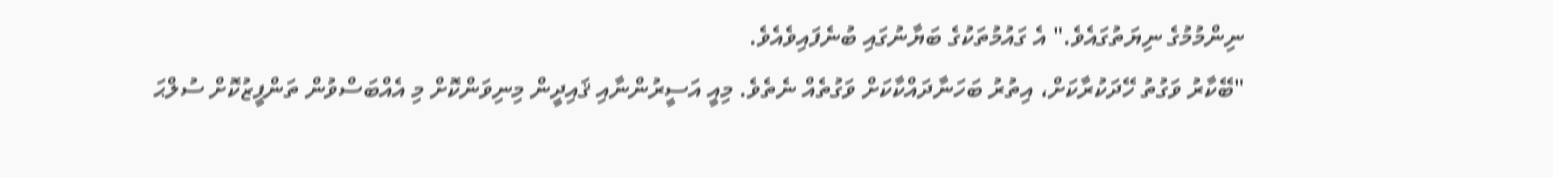ނިންމުމުގެ ނިޔަތުގައެވެ." އެ ގައުމުތަކުގެ ބަޔާނުގައި ބުނެފައިވެއެވެ.
"ބޭކާރު ވަގުތު ހޭދަކުރާކަށް، އިތުރު ބަހަނާދައްކާކަށް ވަގުތެއް ނެތެވެ. މިއީ އަސީރުންނާއި ޤައިދީން މިނިވަންކޮށް މި އެއްބަސްވުން ތަންފީޒުކޮށް ސުލްޙަ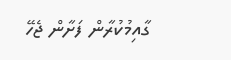ގާއިމުކުރާން ފަށާން ޖެހޭ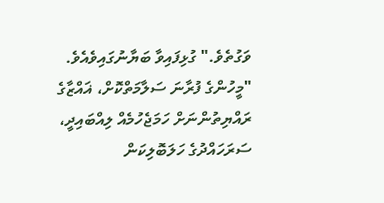ވަގުތެވެ." ގުޅިފައިވާ ބަޔާނުގައިވެއެވެ.
"މީހުންގެ ފުރާނަ ސަލާމަތްކޮށް، ޣައްޒާގެ ރައްޔިތުންނަށް ހަމަޖެހުމެއް ލިއްބައިދީ، ސަރަހައްދުގެ ހަލަބޮލިކަން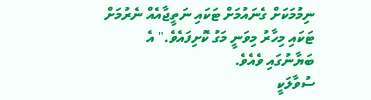ނިމުމަކަށް ގެނައުމަށް ޓަކައި ނަތީޖާއެއް ނެރުމަށް ޓަކައި މިހާރު މިވަނީ މަގު ކޮށިފައެވެ." އެ ބަޔާނުގައި ވެއެވެ.
ސުވާލަކީ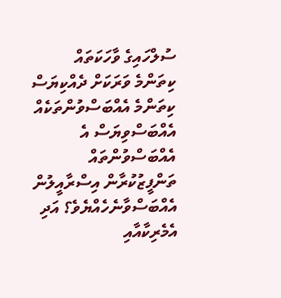ސުލްހައިގެ ވާހަކަތައް ކިތަންމެ ވަރަކަށް ދެއްކިޔަސް ކިތަންމެ އެއްބަސްވުންތަކެއް އެއްބަސްވިޔަސް އެ އެއްބަސްވުންތައް ތަންފީޒުކުރާން އިސްރާއީލުން އެއްބަސްވާނެހެއްޔެވެ؟ އަދި އެމެރިކާއާއި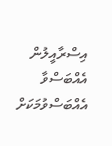އިސްރާއީލުން އެއްބަސްވާ އެއްބަސްވުމަކަށް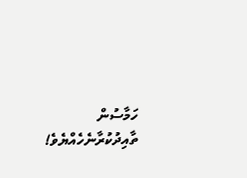ހަމާސުން ތާއިދުކުރާނެހެއްޔެވެ!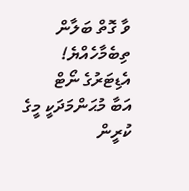ވާ ގޮތް ބަލާން ތިބެމާހެއްޔެ!
އެޑިޓަރުގެ ނޯޓް
އަބާ މުޙަންމަދަކީ މީގެ ކުރީން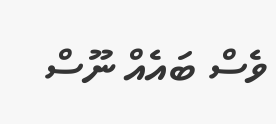ވެސް ބައެއް ނޫސް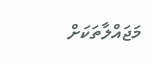މަޖައްލާތަކަށް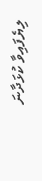ލިޔެފައިވާ ކުޅަދާނަ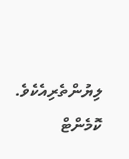ލިޔުންތެރިއެކެވެ.
ކޮމެންޓް